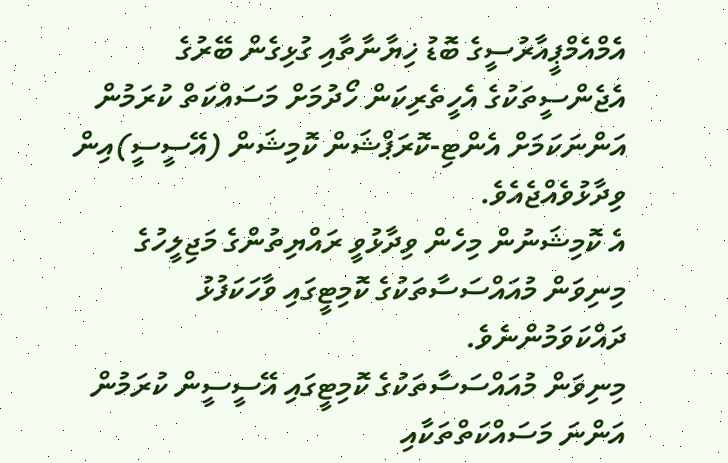އެމްއެމްޕީއާރުސީގެ ބޮޑު ޚިޔާނާތާއި ގުޅިގެން ބޭރުގެ އެޖެންސީތަކުގެ އެހީތެރިކަން ހޯދުމަށް މަސައްކަތް ކުރަމުން އަންނަކަމަށް އެންޓި-ކޮރަޕްޝަން ކޮމިޝަން (އޭސީސީ)އިން ވިދާޅުވެއްޖެއެވެ.
އެ ކޮމިޝަނުން މިހެން ވިދާޅުވީ ރައްޔިތުންގެ މަޖިލީހުގެ މިނިވަން މުއައްސަސާތަކުގެ ކޮމިޓީގައި ވާހަކަފުޅު ދައްކަވަމުންނެވެ.
މިނިވަން މުއައްސަސާތަކުގެ ކޮމިޓީގައި އޭސީސީން ކުރަމުން އަންނަ މަސައްކަތްތަކާއި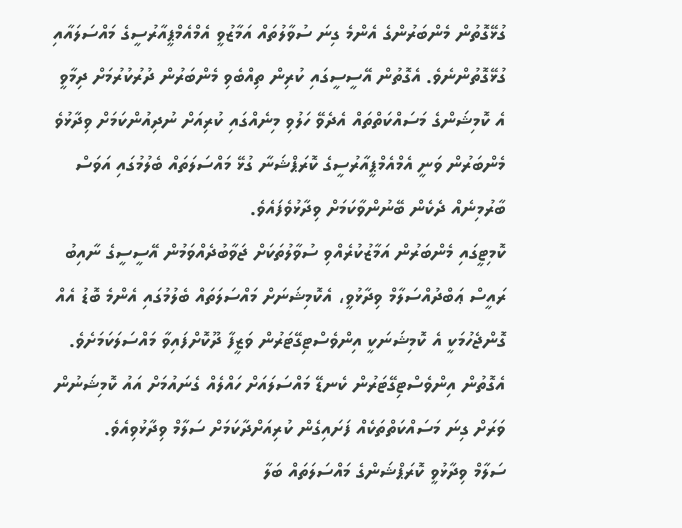ގުޅޭގޮތުން މެންބަރުންގެ އެންމެ ގިނަ ސުވާލުތައް އަމާޒުވީ އެމްއެމްޕީއާރުސީގެ މައްސަލައާއި ގުޅޭގޮތުންނެވެ. އެގޮތުން އޭސީސީގައި ކުރިން ތިއްބެވި މެންބަރުން ދުރުކުރުމަށް ދިމާވީ އެ ކޮމިޝަންގެ މަސައްކަތްތައް އެދެވޭ ހަލުވި މިނެއްގައި ކުރިއަށް ނުދިއުންކަމަށް ވިދާޅުވެ މެންބަރުން ވަނީ އެމްއެމްޕީއާރުސީގެ ކޮރަޕްޝަނާ ގުޅޭ މައްސަލަތައް ބެލުމުގައި އަވަސް ބާރުމިނެއް ދެކެން ބޭނުންވާކަމަށް ވިދާޅުވެފައެވެ.
ކޮމިޓީގައި މެންބަރުން އަމާޒުކުރެއްވި ސުވާލުތަކަށް ޖަވާބުދެއްވަމުން އޭސީސީގެ ނާއިބު ރައީސް ޢަބްދުއްސަލާމް ވިދާޅުވީ، އެކޮމިޝަނަށް މައްސަލަތައް ބެލުމުގައި އެންމެ ބޮޑު އެއް ގޮންޖެހުމަކީ އެ ކޮމިޝަނަކީ އިންވެސްޓިގޭޓަރުން ވަޒީފާ ދޫކޮށްފައިވާ މައްސަލަކަމަށެވެ. އެގޮތުން އިންވެސްޓިގޭޓަރުން ކެނޑޭ މައްސަލައަށް ހައްލެއް ގެނައުމަށް އައު ކޮމިޝަނުން ވަރަށް ގިނަ މަސައްކަތްތަކެއް ފަށައިގެން ކުރިއަށްދާކަމަށް ސަލާމް ވިދާޅުވިއެވެ.
ސަލާމް ވިދާޅުވީ ކޮރަޕްޝަންގެ މައްސަލަތައް ބަލާ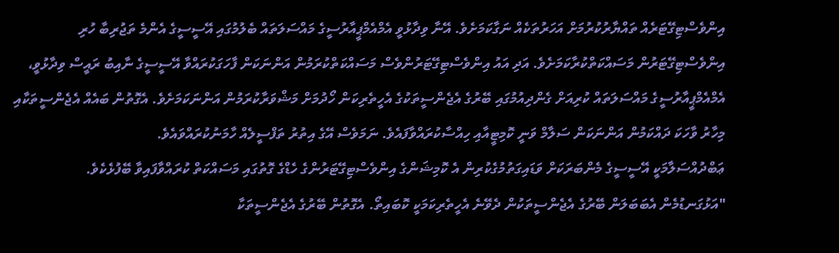އިންވެސްޓިގޭޓަރެއް ތައްޔާރުކުރުމަށް އަހަރުތަކެއް ނަގާކަމަށެވެ. އޭނާ ވިދާޅުވީ އެމްއެމްޕީއާރުސީގެ މައްސަލަތައް ބެލުމުގައި އޭސީސީގެ އެންމެ ތަޖުރިބާ ހުރި އިންވެސްޓިގޭޓަރުން މަސައްކަތްކުރާކަމަށެވެ. އަދި އައު އިންވެސްޓިގޭޓަރުންވެސް މަސައްކަތްކުރަމުން އަންނަކަން ފާހަގަކުރައްވާ އޭސީސީގެ ނާއިބު ރައީސް ވިދާޅުވީ، އެމްއެމްޕީއާރުސީގެ މައްސަލަތައް ކުރިއަށް ގެންދިއުމުގައި ބޭރުގެ އެޖެންސީތަކުގެ އެހީތެރިކަން ހޯދުމަށް މަޝްވަރާކުރަމުން އަންނަކަމަށެވެ. އެގޮތުން ބައެއް އެޖެންސީތަކާއި މިހާރު ވާހަކަ ދައްކަމުން އަންނަކަން ސަލާމް ވަނީ ކޮމިޓީއާއި ހިއްސާކުރައްވާފައެވެ. ނަމަވެސް އޭގެ އިތުރު ތަފްސީލެއް ހާމަނުކުރައްވައެވެ.
ޢަބްދުއްސަލާމަކީ އޭސީސީގެ މެންބަރަކަށް ވަޑައިގަތުމުގެކުރިން އެ ކޮމިޝަންގެ އިންވެސްޓިގޭޓަރުންގެ ހެޑްގެ ގޮތުގައި މަސައްކަތް ކުރައްވާފައިވާ ބޭފުޅެކެވެ.
"އަޅުގަނޑުމެން އެބަބަލަން ބޭރުގެ އެޖެންސީތަކުން ދެވޭނެ އެހީތެރިކަމަކީ ކޮބައިތޯ. އެގޮތުން ބޭރުގެ އެޖެންސީތަކާ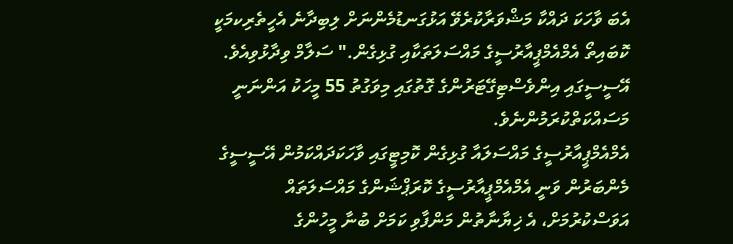އެބަ ވާހަކަ ދައްކާ މަޝްވަރާކުރެވޭ އަޅުގަނޑުމެންނަށް ލިބިދާނެ އެހީތެރިކމަކީ ކޮބައިތޯ އެމްއެމްޕީއާރުސީގެ މައްސަލަތަކާއި ގުޅިގެން." ސަލާމް ވިދާޅުވިއެވެ.
އޭސީސީގައި އިންވެސްޓިގޭޓަރުންގެ ގޮތުގައި މިވަގުތު 55 މީހަކު އަންނަނީ މަސައްކަތްކުރަމުންނެވެ.
އެމްއެމްޕީއާރުސީގެ މައްސަލައާ ގުޅިގެން ކޮމިޓީގައި ވާހަކަދައްކަމުން އޭސީސީގެ މެންބަރުން ވަނީ އެމްއެމްޕީއާރުސީގެ ކޮރަޕްޝަންގެ މައްސަލަތައް އަވަސްކުރުމަށް، އެ ޚިޔާނާތުން މަންފާވި ކަމަށް ބުނާ މީހުންގެ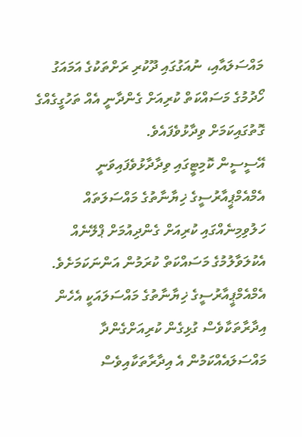މައްސަލައާއި، ނުއަގުގައި ދޫކުރި ރަށްތަކުގެ އަމައަގު ހޯދުމުގެ މަސައްކަތް ކުރިއަށް ގެންދާނީ އެއް ތަހުގީގެއްގެ ގޮތުގައިކަމަށް ވިދާޅުވެފައެވެ.
އޭސީސީން ކޮމިޓީގައި ވިދާދާޅުވެފައިވަނީ އެމްއެމްޕީއާރުސީގެ ޚިޔާނާތުގެ މައްސަލަތައް ހަލުވިމިނެއްގައި ކުރިއަށް ގެންދިއުމަށް ޕްލޭނެއް އެކުލަވާލުމުގެ މަސައްކަތް ކުރަމުން އަންނަކަމަށެވެ.
އެމްއެމްޕީއާރުސީގެ ޚިޔާނާތުގެ މައްސަލައަކީ އެހެން އިދާރާތަކާވެސް ގުޅިގެން ކުރިއަށްގެންދާ މައްސަލައެއްކަމުން އެ އިދާރާތަކާއިވެސް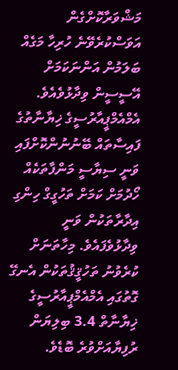މަޝްވަރާކޮށްގެން އަވަސްކުރެވޭނެ ހުރިހާ މަގެއް ބަލަމުން އަންނަކަމަށް އޭސީސީން ވިދާޅުވެއެވެ.
އެމްއެމްޕީއާރުސީގެ ޚިޔާނާތުގެ ފައިސާތައް ބޭނުނުންކޮށްފައި ވަނީ ސިޔާސީ މަންފާތަކެއް ހޯދުމަށް ކަމަށް ތަހުގީގް ހިންގި އިދާރާތަކުން ވަނީ ވިދާޅުވެފައެވެ. މިހާތަނަށް ކުރެވުނު ތަހުޤީޤުތަކުން އެނގޭ ގޮތުގައި އެމްއެމްޕީއާރުސީގެ ޚިޔާނާތް 3.4 ބިލިޔަން ރުފިޔާއަށްވުރެ ބޮޑެވެ.